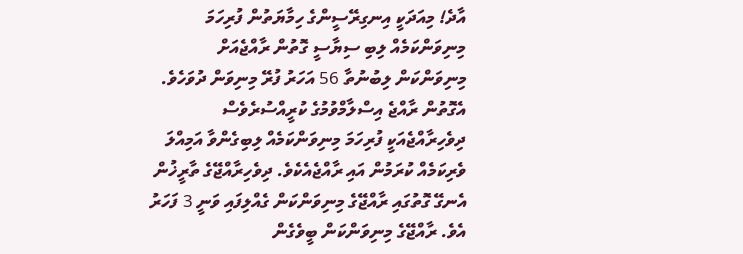އާދެ! މިއަދަކީ އިނގިރޭސީންގެ ހިމާޔަތުން ފުރިހަމަ މިނިވަންކަމެއް ލިބި ސިޔާސީ ގޮތުން ރާއްޖެއަށް މިނިވަންކަން ލިބުނުތާ 56 އަހަރު ފުރޭ މިނިވަން ދުވަހެވެ. އެގޮތުން ރާއްޖެ އިސްލާމްވުމުގެ ކުރީއްސުރެވެސް ދިވެހިރާއްޖެއަކީ ފުރިހަމަ މިނިވަންކަމެއް ލިބިގެންވާ އަމިއްލަ ވެރިކަމެއް ކުރަމުން އައި ރާއްޖެއެކެވެ. ދިވެހިރާއްޖޭގެ ތާރީޚުން އެނގޭ ގޮތުގައި ރާއްޖޭގެ މިނިވަންކަން ގެއްލިފައި ވަނީ 3 ފަހަރު އެވެ. ރާއްޖޭގެ މިނިވަންކަން ބީވެގެން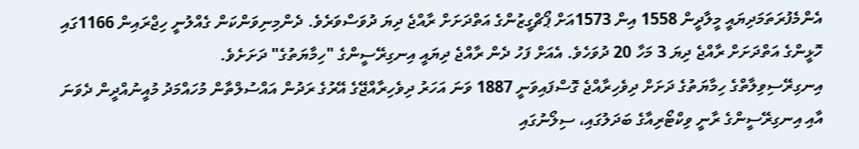އެންމެފުރަތަމަދިޔައީ މީލާދީން 1558 އިން 1573އަށް ޕޯޗްގީޒުންގެ އަތްދަށަށް ރާއްޖެ ދިޔަ ދުވަސްވަރެވެ. ދެންމިނިވަންކަން ގެއްލުނީ ހިޖްރައިން 1166ގައި ހޮޅީންގެ އަތްދަށަށް ރާއްޖެ ދިޔަ 3 މަހާ 20 ދުވަހެވެ. އެއަށް ފަހު ދެން ރާއްޖެ ދިޔައީ އިނގިރޭސީންގެ "ހިމާޔަތުގެ" ދަށަށެވެ.
އިނގިރޭސިވިލާތްގެ ހިމާޔަތުގެ ދަށަށް ދިވެހިރާއްޖެ ގޮސްފައިވަނީ 1887 ވަނަ އަހަރު ދިވެހިރާއްޖޭގެ އޭރުގެ ރަދުން އައްސުލްތާން މުހައްމަދު މުއީނުއްދީން ދެވަނަ އާއި އިނގިރޭސީންގެ ރާނީ ވިކްޓޯރިއާގެ ބަދަލުގައި، ސިލޯނުގައި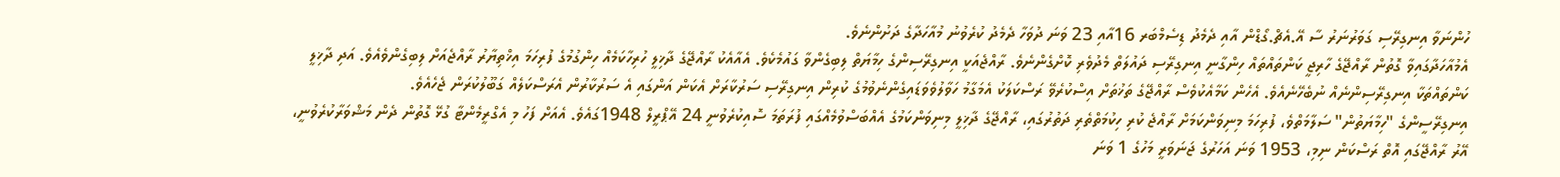ހުންނަވާ އިނގިރޭސި ގަވަރުނަރު ސާ އޭ.އެޗް.ގޯޑްން އާއި ދެމެދު ޑިސެމްބަރ 16އާއި 23 ވަނަ ދުވަހާ ދެމެދު ކުރެވުނު މުއާހަދާގެ ދަށުންނެވެ.
އެމުއާހަދާގައިވާ ގޮތުން ރާއްޖޭގެ ހާރިޖީ ކަންތައްތައް ހިންގާނީ އިނގިރޭސި ދައުލަތް މެދުވެރި ކޮށްގެންނެވެ. ރާއްޖެއަކީ އިނގިރޭސިންގެ ހިމާޔަތް ލިބިގެންވާ ގައުމެކެވެ. އެއާއެކު ރާއްޖޭގެ ދާޚިލީ ހުރިހާކަމެއް ހިންގުމުގެ ފުރިހަމަ އިޚްތިޔާރު ރާއްޖެއަށް ލިބިގެންވެއެވެ. އަދި ދާޚިލީ ކަންތައްތަކާ އިނގިރޭސިންނެއް ނުބެހޭނެއެވެ. އެހެން ކަމާއެކުވެސް ރާއްޖޭގެ ތަޚުތަށް އިސްކުރެވޭ ރަސްކަލަކު އެމަގާމު ހަވާލުވެވަޑައިގެންނެވުމުގެ ކުރިން އިނގިރޭސި ސަރުކާރަށް އެކަން އަންގައި އެ ސަރުކާރުން އެރަސްކަލެއް ގަބޫލުކުރަން ޖެހެއެވެ.
އިނގިރޭސީންގެ "ހިމާޔަތުން" ސަލާމަތްވެ، ފުރިހަމަ މިނިވަންކަމަށް ރާއްޖެ ކުރި ހިކުމަތްތެރި ދަތުރުގައި، ރާއްޖޭގެ ދާޚިލީ މިނިވަންކަމުގެ އެއްބަސްވުމެއްގައި ފުރަތަމަ ސޮއިކުރެވުނީ 24 އޭޕްރީލް 1948ގައެވެ. އެއަށް ފަހު މި އެގްރީމެންޓާ ގުޅޭ ގޮތުން ދެން މަޝްވަރާކުރެވުނީ، އޭރު ރާއްޖޭގައި އޮތް ރަސްކަން ނިމި، 1953 ވަނަ އަހަރުގެ ޖަނަވަރީ މަހުގެ 1 ވަނަ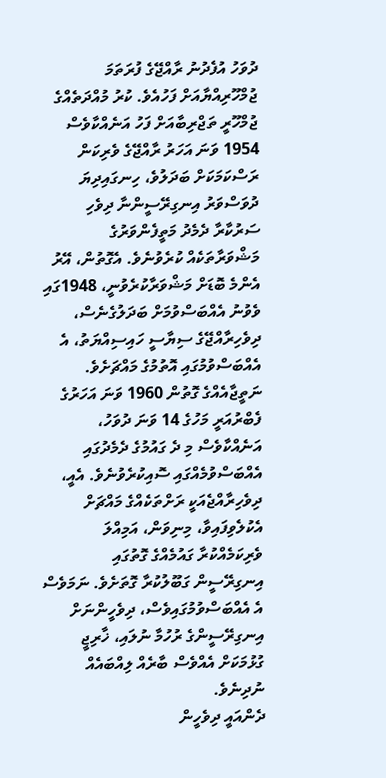ދުވަހު އުފެދުނު ރާއްޖޭގެ ފުރަތަމަ ޖުމްހޫރިއްޔާއަށް ފަހުއެވެ. ކުރު މުއްދަތެއްގެ ޖުމްހޫރީ ތަޖްރިބާއަށް ފަހު އަނެއްކާވެސް 1954 ވަނަ އަހަރު ރާއްޖޭގެ ވެރިކަން ރަސްކަމަކަށް ބަދަލުވެ، ހިނގައިދިޔަ ދުވަސްވަރު އިނގިރޭސީންނާ ދިވެހި ސަރުކާރާ ދެމެދު މަތީފެންވަރުގެ މަޝްވަރާތަކެއް ކުރެވުނެވެ. އެގޮތުން، އޭރު އެންމެ ބޮޑަށް މަޝްވަރާކުރެވުނީ، 1948ގައި ވެވުނު އެއްބަސްވުމަށް ބަދަލުގެނެސް، ދިވެހިރާއްޖޭގެ ސިޔާސީ ހައިސިއްޔަތު، އެ އެއްބަސްވުމުގައި އޮތުމުގެ މައްޗަށެވެ. ނަތީޖާއެއްގެ ގޮތުން 1960 ވަނަ އަހަރުގެ ފެބްރުއަރީ މަހުގެ 14 ވަނަ ދުވަހު، އަނެއްކާވެސް މި ދެ ގައުމުގެ ދެމެދުގައި އެއްބަސްވުމެއްގައި ސޮއިކުރެވުނެވެ. އެއީ، ދިވެހިރާއްޖެއަކީ ރަށްތަކެއްގެ މައްޗަށް އެކުލެވިފައިވާ، މިނިވަން، އަމިއްލަ ވެރިކަމެއްކުރާ ގައުމެއްގެ ގޮތުގައި އިނގިރޭސީން ގަބޫލުކުރާ ގޮތަށެވެ. ނަމަވެސް އެ އެއްބަސްވުމުގައިވެސް، ދިވެހީންނަށް އިނގިރޭސީންގެ ރުހުމާ ނުލައި، ޚާރިޖީ ގުޅުމަކަށް އެއްވެސް ބާރެއް ލިއްބައެއް ނުދިނެވެ.
ދެންއައީ ދިވެހީން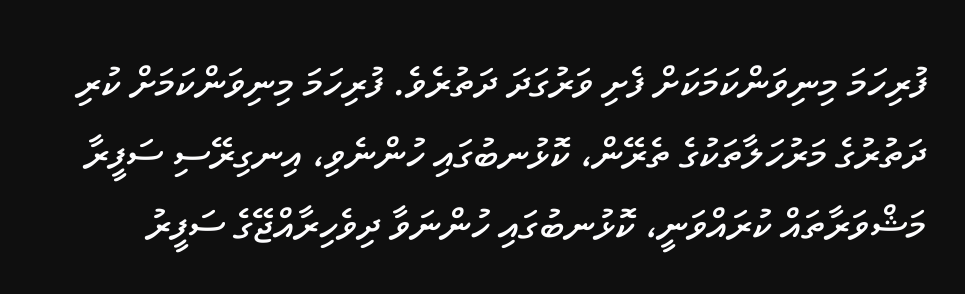ފުރިހަމަ މިނިވަންކަމަކަށް ފެށި ވަރުގަދަ ދަތުރެވެ. ފުރިހަމަ މިނިވަންކަމަށް ކުރި ދަތުރުގެ މަރުހަލާތަކުގެ ތެރޭން، ކޮޅުނބުގައި ހުންނެވި، އިނގިރޭސި ސަފީރާ މަޝްވަރާތައް ކުރައްވަނީ، ކޮޅުނބުގައި ހުންނަވާ ދިވެހިރާއްޖޭގެ ސަފީރު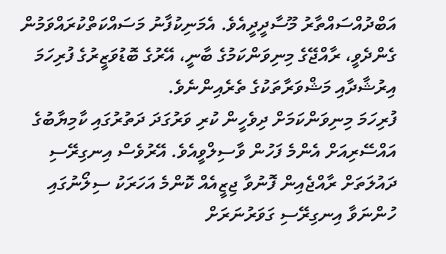އަބްދުއްސައްތާރު މޫސާދީދީއެވެ. އެމަނިކުފާނު މަސައްކަތްކުރައްވަމުން ގެންދެވީ، ރާއްޖޭގެ މިނިވަންކަމުގެ ބާނީ، އޭރުގެ ބޮޑުވަޒީރުގެ ފުރިހަމަ އިރުޝާދާއި މަޝްވަރާތަކުގެ ތެރެއިންނެވެ.
ފުރިހަމަ މިނިވަންކަމަށް ދިވެހީން ކުރި ވަރުގަދަ ދަތުރުގައި ކާމިޔާބުގެ އައްސޭރިއަށް އެންމެ ފަހުން ވާސިލްވީއެވެ. އޭރުވެސް އިނގިރޭސި ދައުލަތަށް ރާއްޖެއިން ފޮނުވާ ޖިޒީއެއް ކޮންމެ އަހަރަކު ސިލޯނުގައި ހުންނަވާ އިނގިރޭސި ގަވަރުނަރަށް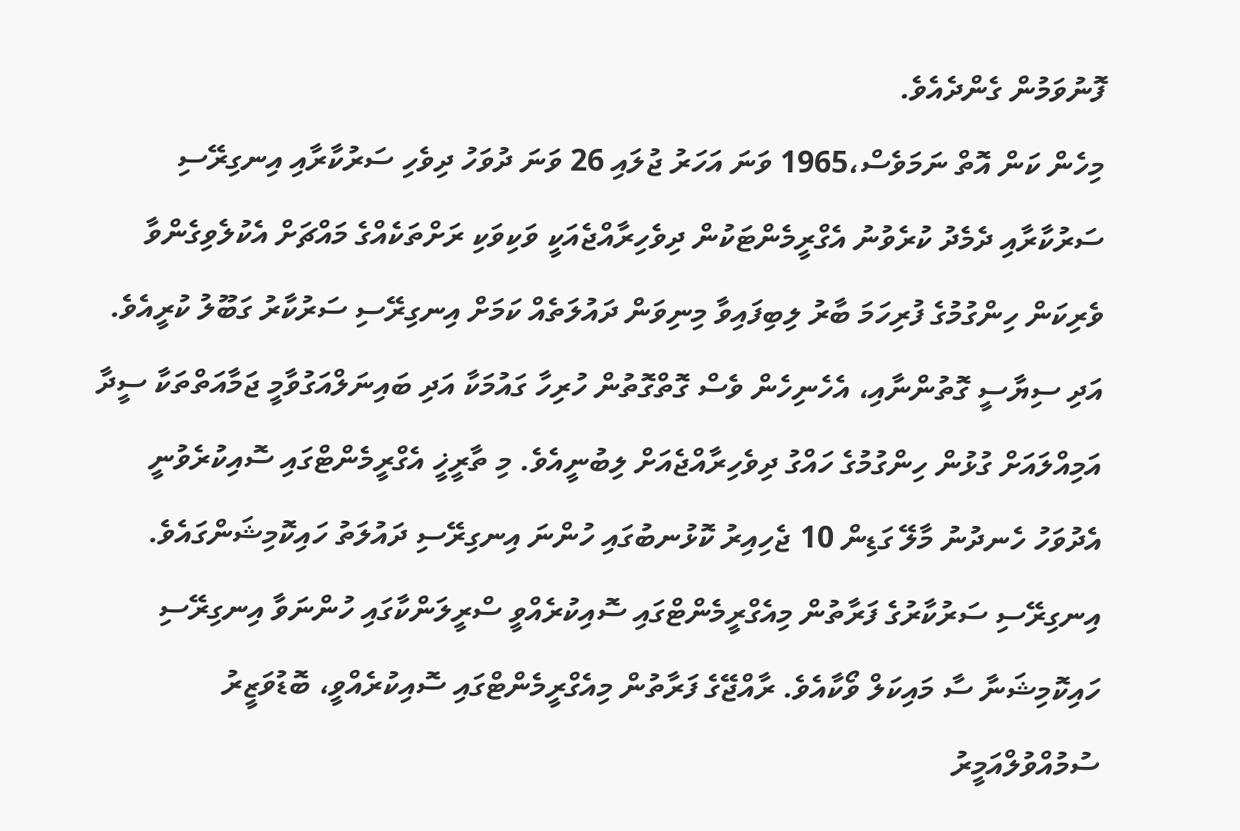ފޮނުވަމުން ގެންދެއެވެ.
މިހެން ކަން އޮތް ނަމަވެސް،1965 ވަނަ އަހަރު ޖުލައި 26 ވަނަ ދުވަހު ދިވެހި ސަރުކާރާއި އިނގިރޭސި ސަރުކާރާއި ދެމެދު ކުރެވުނު އެގްރީމެންޓަކުން ދިވެހިރާއްޖެއަކީ ވަކިވަކި ރަށްތަކެއްގެ މައްޗަށް އެކުލެވިގެންވާ ވެރިކަން ހިންގުމުގެ ފުރިހަމަ ބާރު ލިބިފައިވާ މިނިވަން ދައުލަތެއް ކަމަށް އިނގިރޭސި ސަރުކާރު ގަބޫލު ކުރީއެވެ. އަދި ސިޔާސީ ގޮތުންނާއި، އެހެނިހެން ވެސް ގޮތްގޮތުން ހުރިހާ ގައުމަކާ އަދި ބައިނަލްއަގުވާމީ ޖަމާއަތްތަކާ ސީދާ އަމިއްލައަށް ގުޅުން ހިންގުމުގެ ހައްގު ދިވެހިރާއްޖެއަށް ލިބުނީއެވެ. މި ތާރީޚީ އެގްރީމެންޓްގައި ސޮއިކުރެވުނީ އެދުވަހު ހެނދުނު މާލޭ ގަޑިން 10 ޖެހިއިރު ކޮޅުނބުގައި ހުންނަ އިނގިރޭސި ދައުލަތު ހައިކޮމިޝަންގައެވެ.
އިނގިރޭސި ސަރުކާރުގެ ފަރާތުން މިއެގްރީމެންޓްގައި ސޮއިކުރެއްވީ ސްރީލަންކާގައި ހުންނަވާ އިނގިރޭސި ހައިކޮމިޝަނާ ސާ މައިކަލް ވޯކާއެވެ. ރާއްޖޭގެ ފަރާތުން މިއެގްރީމެންޓްގައި ސޮއިކުރެއްވީ، ބޮޑުވަޒީރު ސުމުއްވުލްއަމީރު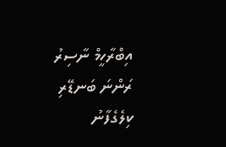އިބްރާހީމް ނާސިރު ރަންނަ ބަނޑޭރި ކިލެގެފާނު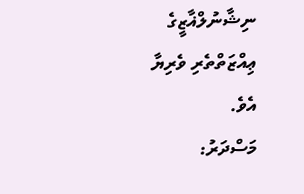ނިޝާނުލްޣާޒީގެ ޢިއްޒަތްތެރި ވެރިޔާ އެވެ.
މަސްދަރު: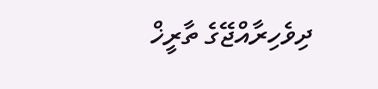ދިވެހިރާއްޖޭގެ ތާރީޚް